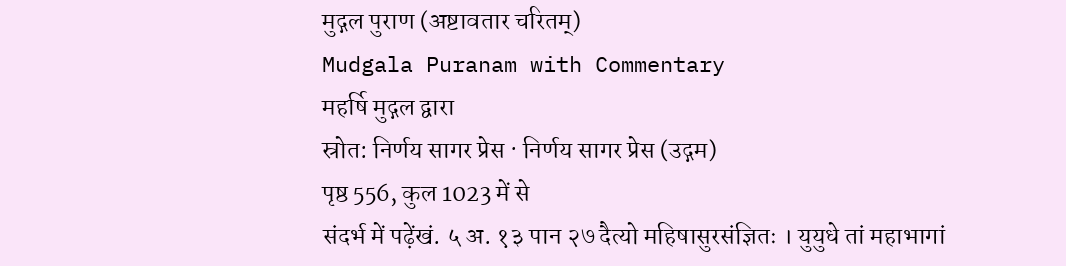मुद्गल पुराण (अष्टावतार चरितम्)
Mudgala Puranam with Commentary
महर्षि मुद्गल द्वारा
स्रोत: निर्णय सागर प्रेस · निर्णय सागर प्रेस (उद्गम)
पृष्ठ 556, कुल 1023 में से
संदर्भ में पढ़ेंखं. ५ अ. १३ पान २७ दैत्यो महिषासुरसंज्ञितः । युयुधे तां महाभागां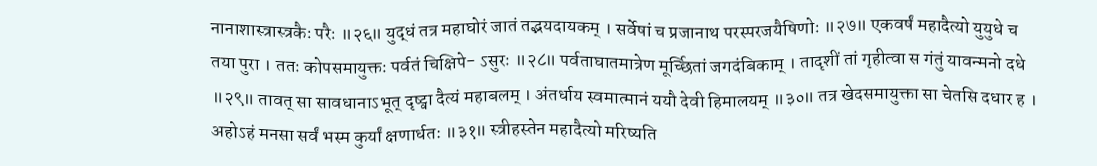नानाशास्त्रास्त्रकैः परैः ॥२६॥ युद्धं तत्र महाघोरं जातं तद्भयदायकम् । सर्वेषां च प्रजानाथ परस्परजयैषिणोः ॥२७॥ एकवर्षं महादैत्यो युयुधे च तया पुरा । ततः कोपसमायुक्तः पर्वतं चिक्षिपे- ऽसुरः ॥२८॥ पर्वताघातमात्रेण मूर्च्छितां जगदंबिकाम् । तादृशीं तां गृहीत्वा स गंतुं यावन्मनो दधे ॥२९॥ तावत् सा सावधानाऽभूत् दृष्ट्वा दैत्यं महाबलम् । अंतर्धाय स्वमात्मानं ययौ देवी हिमालयम् ॥३०॥ तत्र खेदसमायुक्ता सा चेतसि दधार ह । अहोऽहं मनसा सर्वं भस्म कुर्यां क्षणार्धतः ॥३१॥ स्त्रीहस्तेन महादैत्यो मरिष्यति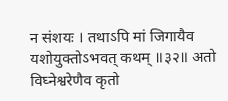न संशयः । तथाऽपि मां जिगायैव यशोयुक्तोऽभवत् कथम् ॥३२॥ अतो विघ्नेश्वरेणैव कृतो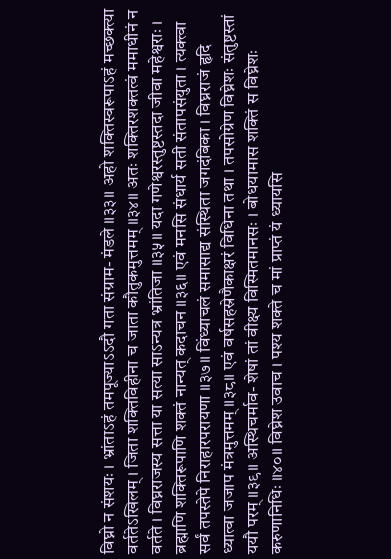विघ्नो न संशयः । भ्रांताऽहं तमपूज्याऽऽदौ गता संग्राम- मंडले ॥३३॥ अहो शक्तिस्वरूपाऽहं मच्छक्त्या वर्ततेऽखिलम् । जिता शक्तिविहीना च जाता कौतुकमुत्तमम् ॥३४॥ अतः शक्तिरशक्तत्वं ममाधीनं न वर्तते । विघ्नराजस्य सत्ता या सत्या साऽन्यत्र भ्रांतिजा ॥३५॥ यदा गणेश्वरस्तुष्टस्तदा जीवा महेश्वराः । ब्रह्माणि शक्तिरूपाणि शक्तं नान्यत् कदाचन ॥३६॥ एवं मनसि संधार्य सती संतापसंयुता । त्यक्त्वा सर्वं तपस्तेपे निराहारपरायणा ॥३७॥ विंध्याचलं समासाद्य संस्थिता जगदंबिका । विघ्नराजं हृदि ध्यात्वा जजाप मंत्रमुत्तमम् ॥३८॥ एवं वर्षसहस्रेणैकाक्षरं विधिना तथा । तपसोग्रेण विघ्नेशः संतुष्टस्तां ययौ परम् ॥३९॥ अस्थिचर्माव- शेषां तां वीक्ष्य विस्मितमानसः । बोधयामास शक्तिं स विघ्नेशः करुणानिधिः ॥४०॥ विघ्नेश उवाच । पश्य शक्ते च मां प्राप्तं यं ध्यायसि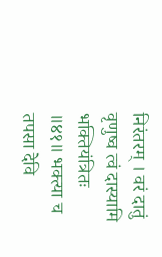निरंतरम् । वरं दातुं वृणुष्व त्वं दास्यामि भक्तियंत्रितः ॥४१॥ भक्त्या च तपसा देवि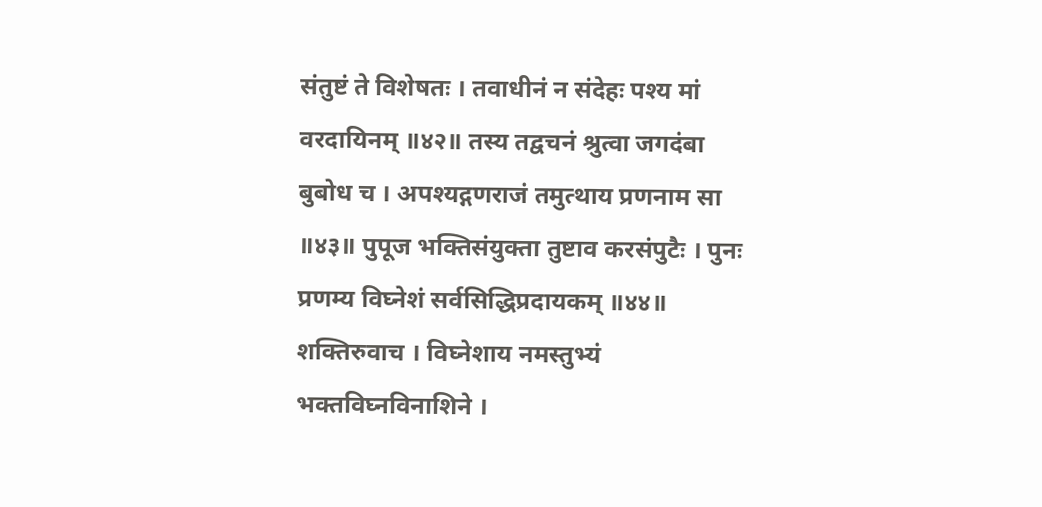संतुष्टं ते विशेषतः । तवाधीनं न संदेहः पश्य मां वरदायिनम् ॥४२॥ तस्य तद्वचनं श्रुत्वा जगदंबा बुबोध च । अपश्यद्गणराजं तमुत्थाय प्रणनाम सा ॥४३॥ पुपूज भक्तिसंयुक्ता तुष्टाव करसंपुटैः । पुनः प्रणम्य विघ्नेशं सर्वसिद्धिप्रदायकम् ॥४४॥ शक्तिरुवाच । विघ्नेशाय नमस्तुभ्यं भक्तविघ्नविनाशिने ।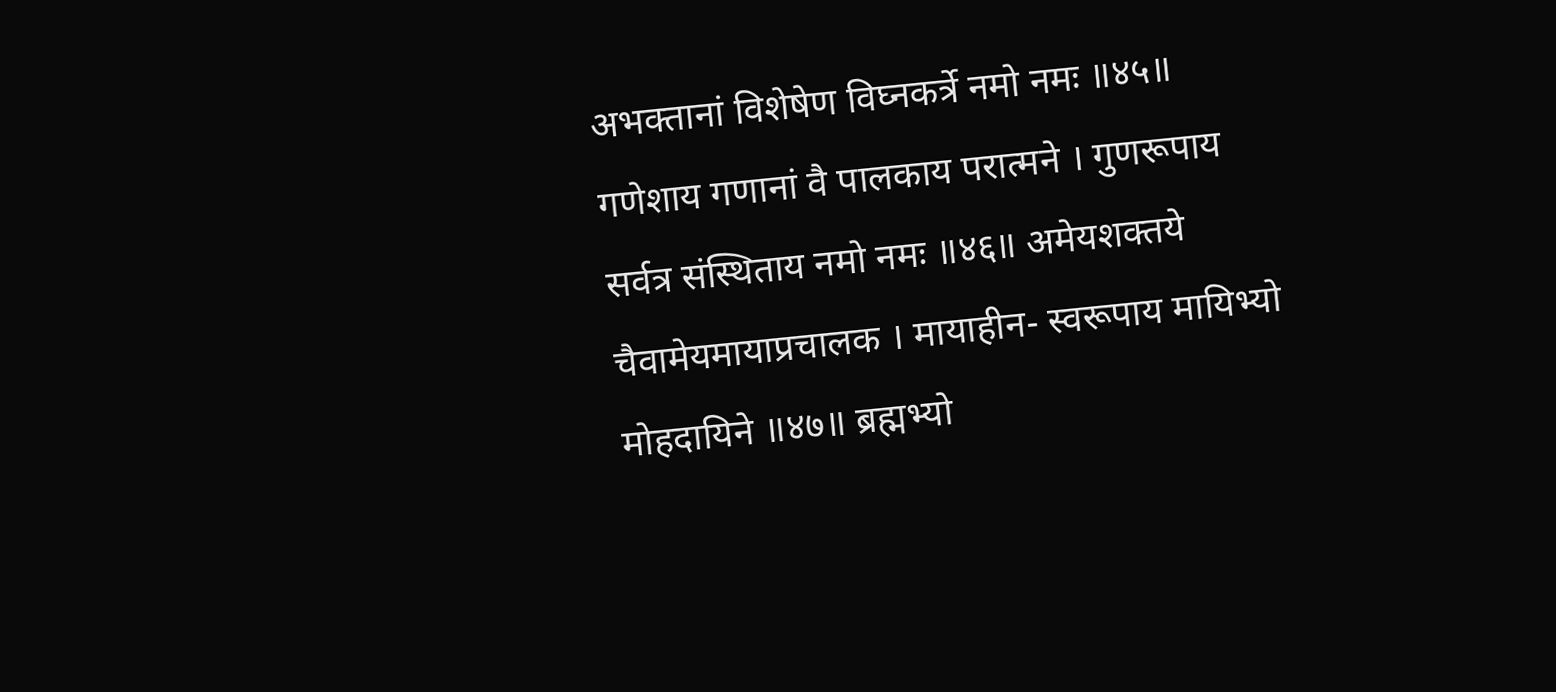अभक्तानां विशेषेण विघ्नकर्त्रे नमो नमः ॥४५॥ गणेशाय गणानां वै पालकाय परात्मने । गुणरूपाय सर्वत्र संस्थिताय नमो नमः ॥४६॥ अमेयशक्तये चैवामेयमायाप्रचालक । मायाहीन- स्वरूपाय मायिभ्यो मोहदायिने ॥४७॥ ब्रह्मभ्यो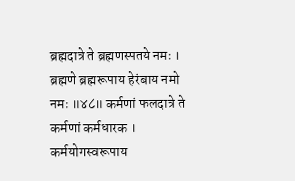ब्रह्मदात्रे ते ब्रह्मणस्पतये नमः । ब्रह्मणे ब्रह्मरूपाय हेरंबाय नमो नमः ॥४८॥ कर्मणां फलदात्रे ते कर्मणां कर्मधारक । कर्मयोगस्वरूपाय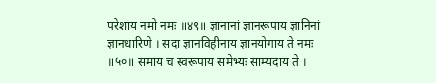परेशाय नमो नमः ॥४९॥ ज्ञानानां ज्ञानरूपाय ज्ञानिनां ज्ञानधारिणे । सदा ज्ञानविहीनाय ज्ञानयोगाय ते नमः ॥५०॥ समाय च स्वरूपाय समेभ्यः साम्यदाय ते ।